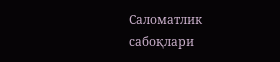Саломатлик сабоқлари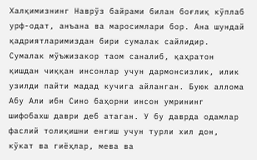Халқимизнинг Наврўз байрами билан боғлиқ кўплаб урф-одат, анъана ва маросимлари бор. Ана шундай қадриятларимиздан бири сумалак сайлидир. Сумалак мўъжизакор таом саналиб, қаҳратон қишдан чиққан инсонлар учун дармонсизлик, илик узилди пайти мадад кучига айланган. Буюк аллома Абу Али ибн Сино баҳорни инсон умрининг шифобахш даври деб атаган. У бу даврда одамлар фаслий толиқишни енгиш учун турли хил дон, кўкат ва гиёҳлар, мева ва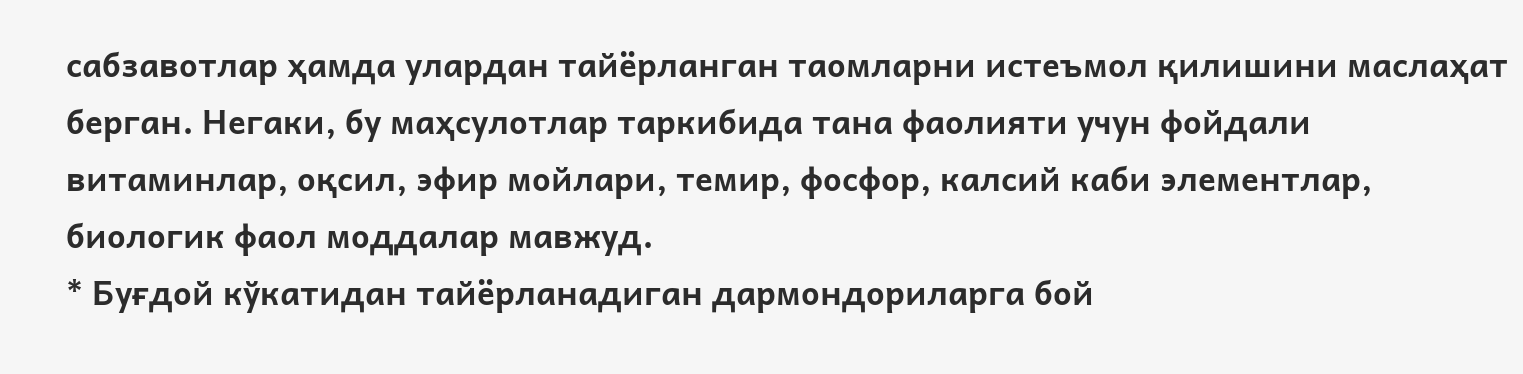сабзавотлар ҳамда улардан тайёрланган таомларни истеъмол қилишини маслаҳат берган. Негаки, бу маҳсулотлар таркибида тана фаолияти учун фойдали витаминлар, оқсил, эфир мойлари, темир, фосфор, калсий каби элементлар, биологик фаол моддалар мавжуд.
* Буғдой кўкатидан тайёрланадиган дармондориларга бой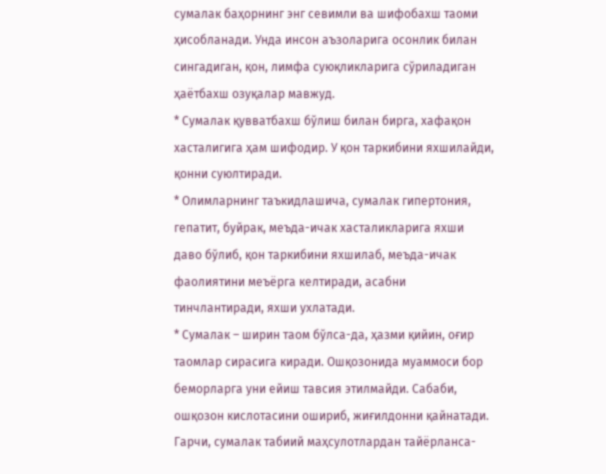сумалак баҳорнинг энг севимли ва шифобахш таоми ҳисобланади. Унда инсон аъзоларига осонлик билан сингадиган, қон, лимфа суюқликларига сўриладиган ҳаётбахш озуқалар мавжуд.
* Сумалак қувватбахш бўлиш билан бирга, хафақон хасталигига ҳам шифодир. У қон таркибини яхшилайди, қонни суюлтиради.
* Олимларнинг таъкидлашича, сумалак гипертония, гепатит, буйрак, меъда-ичак хасталикларига яхши даво бўлиб, қон таркибини яхшилаб, меъда-ичак фаолиятини меъёрга келтиради, асабни тинчлантиради, яхши ухлатади.
* Сумалак – ширин таом бўлса-да, ҳазми қийин, оғир таомлар сирасига киради. Ошқозонида муаммоси бор беморларга уни ейиш тавсия этилмайди. Сабаби, ошқозон кислотасини ошириб, жиғилдонни қайнатади. Гарчи, сумалак табиий маҳсулотлардан тайёрланса-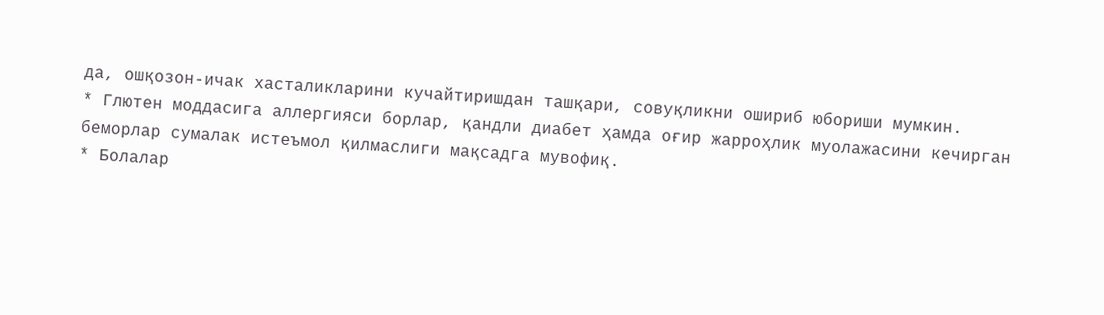да, ошқозон-ичак хасталикларини кучайтиришдан ташқари, совуқликни ошириб юбориши мумкин.
* Глютен моддасига аллергияси борлар, қандли диабет ҳамда оғир жарроҳлик муолажасини кечирган беморлар сумалак истеъмол қилмаслиги мақсадга мувофиқ.
* Болалар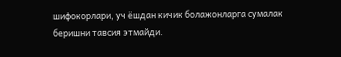шифокорлари, уч ёшдан кичик болажонларга сумалак беришни тавсия этмайди.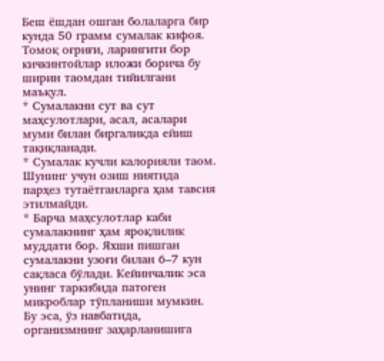Беш ёшдан ошган болаларга бир кунда 50 грамм сумалак кифоя. Томоқ оғриғи, ларингити бор кичкинтойлар иложи борича бу ширин таомдан тийилгани маъқул.
* Сумалакни сут ва сут маҳсулотлари, асал, асалари муми билан биргаликда ейиш тақиқланади.
* Сумалак кучли калорияли таом. Шунинг учун озиш ниятида парҳез тутаётганларга ҳам тавсия этилмайди.
* Барча маҳсулотлар каби сумалакнинг ҳам яроқлилик муддати бор. Яхши пишган сумалакни узоғи билан 6–7 кун сақласа бўлади. Кейинчалик эса унинг таркибида патоген микроблар тўпланиши мумкин. Бу эса, ўз навбатида, организмнинг заҳарланишига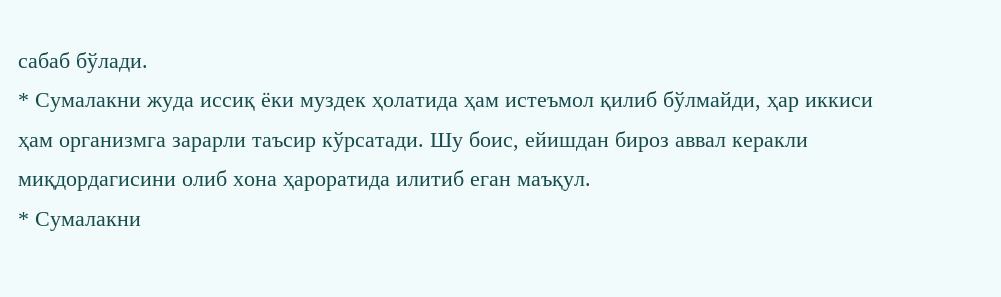сабаб бўлади.
* Сумалакни жуда иссиқ ёки муздек ҳолатида ҳам истеъмол қилиб бўлмайди, ҳар иккиси ҳам организмга зарарли таъсир кўрсатади. Шу боис, ейишдан бироз аввал керакли миқдордагисини олиб хона ҳароратида илитиб еган маъқул.
* Сумалакни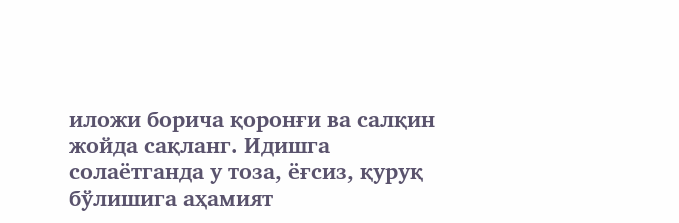иложи борича қоронғи ва салқин жойда сақланг. Идишга солаётганда у тоза, ёғсиз, қуруқ бўлишига аҳамият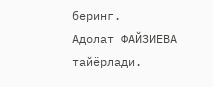беринг.
Адолат ФАЙЗИЕВА тайёрлади.